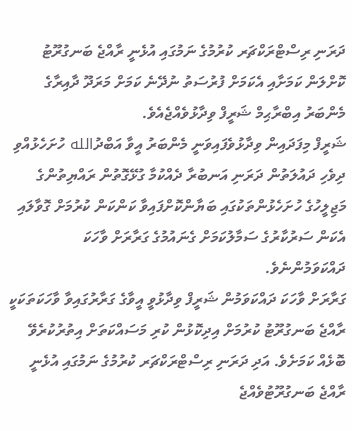ދަރަނި ރިސްޓްރަކްޗަރ ކުރުމުގެ ނަމުގައި އުޅެނީ ރާއްޖެ ބަނގުރޫޓު ކޮށްލަން ކަމަށާއި އެކަމަށް ފުރުސަތު ނުދޭނެ ކަމަށް މަރަދޫ ދާއިރާގެ މެންބަރު އިބްރާޙިމް ޝަރީފް ވިދާޅުވެއްޖެއެވެ.
ޝަރީފް މިފަދައިން ވިދާޅުވެފައިވަނީ މެންބަރު އީވާ އަބްދުالله ހުށަހެޅުއްވި ދިވެހި ދައުލަތުން ދަރަނި އަނބުރާ ދެއްކުމާ ގުޅޭގޮތުން ރައްޔިތުންގެ މަޖިލީހުގެ ހުށަހެޅުންތަކުގައި ބަޔާންކޮށްފައިވާ ކަންކަން ކުރުމަށް ގޮވާލައި އެކަން ސަރުކާރުގެ ސަމާލުކަމަށް ގެނައުމުގެ ގަރާރަށް ވާހަކަ ދައްކަވަމުންނެވެ.
ގަރާރަށް ވާހަކަ ދައްކަވަމުން ޝަރީފް ވިދާޅުވީ އީވާގެ ގަރާރުގައިވާ ވާހަކަތަކަކީ ރާއްޖެ ބަނގުރޫޓު ކުރުމަށް އިދިކޮޅުން ކުރި މަސައްކަތަށް އިތުރުކުރެވޭ ބޮޅެއް ކަމަށެވެ. އަދި ދަރަނި ރިސްޓްރަކްޗަރ ކުރުމުގެ ނަމުގައި އުޅެނީ ރާއްޖެ ބަނގުރޫޓުވެއްޖެ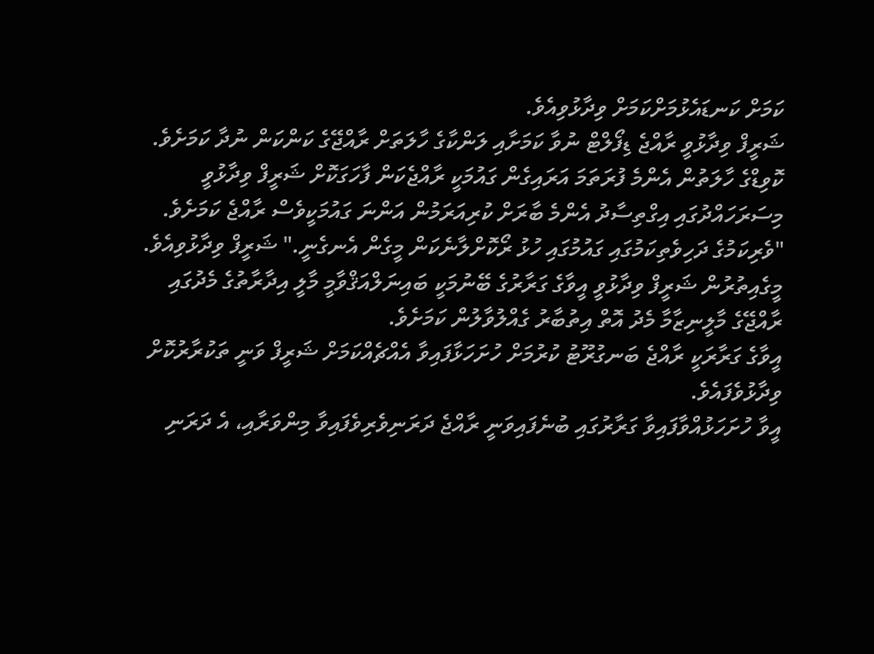ކަމަށް ކަނޑައެޅުމަށްކަމަށް ވިދާޅުވިއެވެ.
ޝަރީފް ވިދާޅުވީ ރާއްޖެ ޑިފޯލްޓް ނުވާ ކަމަށާއި ލަންކާގެ ހާލަތަށް ރާއްޖޭގެ ކަންކަން ނުދާ ކަމަށެވެ. ކޮވިޑްގެ ހާލަތުން އެންމެ ފުރަތަމަ އަރައިގެން ގައުމަކީ ރާއްޖެކަން ފާހަގަކޮށް ޝަރީފް ވިދާޅުވީ މިސަރަހައްދުގައި އިގްތިސާދު އެންމެ ބާރަށް ކުރިއަރަމުން އަންނަ ގައުމަކީވެސް ރާއްޖެ ކަމަށެވެ.
"ވެރިކަމުގެ ދަހިވެތިކަމުގައި ގައުމުގައި ހުޅު ރޯކޮށްލާނެކަން މީގެން އެނގެނީ." ޝަރީފް ވިދާޅުވިއެވެ.
މީގެއިތުރުން ޝަރީފް ވިދާޅުވީ އީވާގެ ގަރާރުގެ ބޭނުމަކީ ބައިނަލްއަޤްވާމީ މާލީ އިދާރާތުގެ މެދުގައި ރާއްޖޭގެ މާލީނިޒާމާ މެދު އޮތް އިތުބާރު ގެއްލުވާލުން ކަމަށެވެ.
އީވާގެ ގަރާރަކީ ރާއްޖެ ބަނގުރޫޓު ކުރުމަށް ހުށަހަޅާފައިވާ އެއްޗެއްކަމަށް ޝަރީފް ވަނީ ތަކުރާރުކޮށް ވިދާޅުވެފައެވެ.
އީވާ ހުށަހަޅުއްވާފައިވާ ގަރާރުގައި ބުނެފައިވަނީ ރާއްޖެ ދަރަނިވެރިވެފައިވާ މިންވަރާއި، އެ ދަރަނި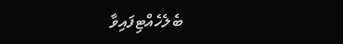ބެލެހެއްޓިފައިވާ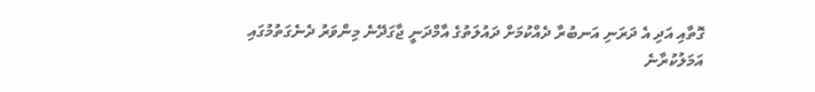ގޮތާއި އަދި އެ ދަރަނި އަނބުރާ ދެއްކުމަށް ދައުލަތުގެ އާމްދަނީ ޖާގަދޭނެ މިންވަރު ދެނެގަތުމުގައި އަމަލުކުރާނެ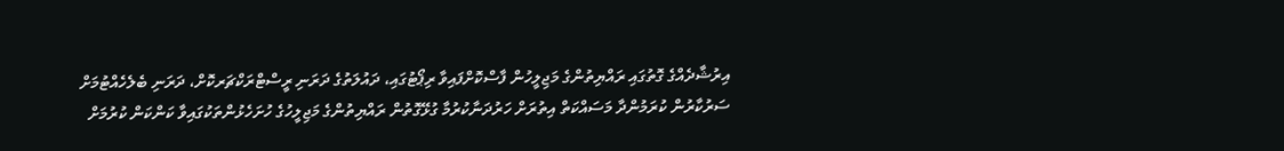އިރުޝާދެއްގެ ގޮތުގައި ރައްޔިތުންގެ މަޖިލީހުން ފާސްކޮށްފައިވާ ރިޕޯޓުގައި، ދައުލަތުގެ ދަރަނި ރީސްޓްރަކްޗަރކޮށް، ދަރަނި ބެލެހެއްޓުމަށް ސަރުކާރުން ކުރަމުންދާ މަސައްކަތް އިތުރަށް ހަރުދަނާކުރުމާ ގުޅޭގޮތުން ރައްޔިތުންގެ މަޖިލީހުގެ ހުށަހެޅުންތަކުގައިވާ ކަންކަން ކުރުމަށް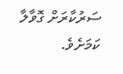ސަރުކާރަށް ގޮވާލާ ކަމަށެވެ.